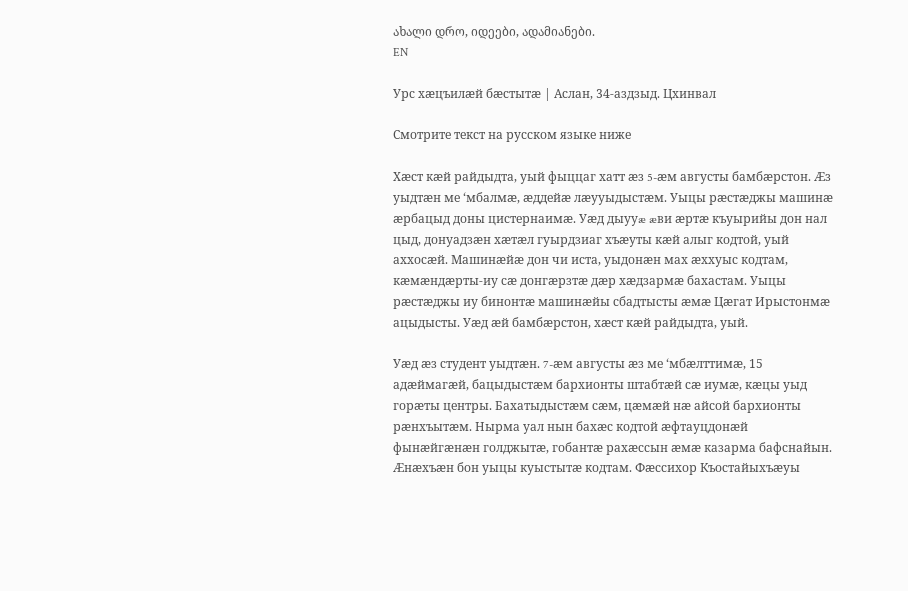ახალი დრო, იდეები, ადამიანები.
EN

Урс хæцъилæй бæстытæ | Аслан, 34-аздзыд. Цхинвал

Смотрите текст на русском языке ниже

Хæст кæй райдыдта, уый фыццаг хатт æз 5-æм августы бамбæрстон. Æз уыдтæн ме ‘мбалмæ, æддейæ лæууыдыстæм. Уыцы рæстæджы машинæ æрбацыд доны цистернаимæ. Уæд дыууæ æви æртæ къуырийы дон нал цыд, донуадзæн хæтæл гуырдзиаг хъæуты кæй алыг кодтой, уый аххосæй. Машинæйæ дон чи иста, уыдонæн мах æххуыс кодтам, кæмæндæрты-иу сæ донгæрзтæ дæр хæдзармæ бахастам. Уыцы рæстæджы иу бинонтæ машинæйы сбадтысты æмæ Цæгат Ирыстонмæ ацыдысты. Уæд æй бамбæрстон, хæст кæй райдыдта, уый.

Уæд æз студент уыдтæн. 7-æм августы æз ме ‘мбæлттимæ, 15 адæймагæй, бацыдыстæм бархионты штабтæй сæ иумæ, кæцы уыд горæты центры. Бахатыдыстæм сæм, цæмæй нæ айсой бархионты рæнхъытæм. Нырма уал нын бахæс кодтой æфтауцдонæй фынæйгæнæн голджытæ, гобантæ рахæссын æмæ казарма бафснайын. Æнæхъæн бон уыцы куыстытæ кодтам. Фæссихор Къостайыхъæуы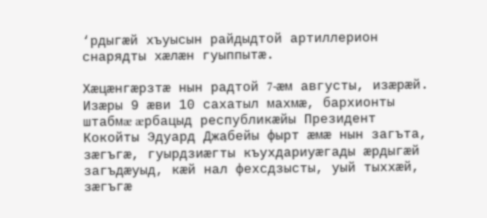‘рдыгæй хъуысын райдыдтой артиллерион снарядты хæлæн гуыппытæ.

Хæцæнгæрзтæ нын радтой 7-æм августы, изæрæй. Изæры 9 æви 10 сахатыл махмæ, бархионты штабмæ æрбацыд республикæйы Президент Кокойты Эдуард Джабейы фырт æмæ нын загъта, зæгъгæ, гуырдзиæгты къухдариуæгады æрдыгæй загъдæуыд, кæй нал фехсдзысты, уый тыххæй, зæгъгæ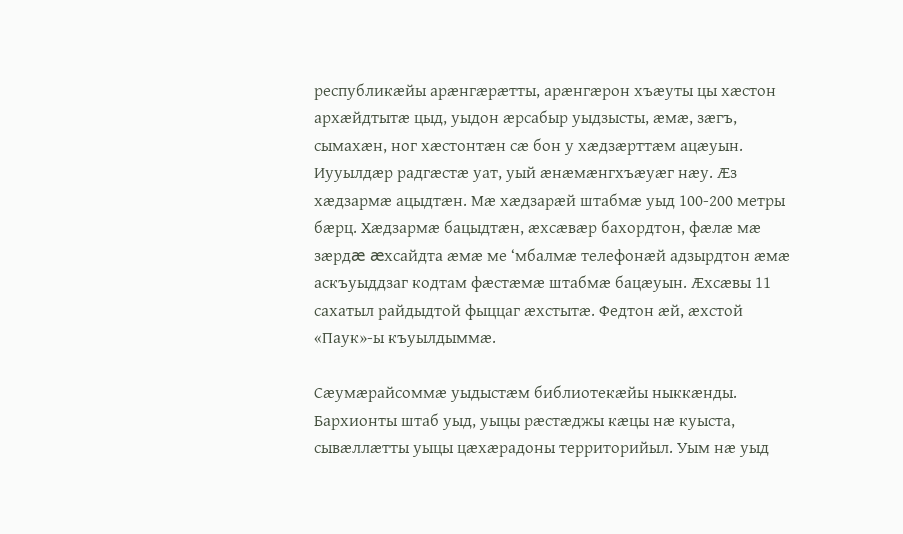республикæйы арæнгæрæтты, арæнгæрон хъæуты цы хæстон архæйдтытæ цыд, уыдон æрсабыр уыдзысты, æмæ, зæгъ, сымахæн, ног хæстонтæн сæ бон у хæдзæрттæм ацæуын. Иууылдæр радгæстæ уат, уый æнæмæнгхъæуæг нæу. Æз хæдзармæ ацыдтæн. Мæ хæдзарæй штабмæ уыд 100-200 метры бæрц. Хæдзармæ бацыдтæн, æхсæвæр бахордтон, фæлæ мæ зæрдæ æхсайдта æмæ ме ‘мбалмæ телефонæй адзырдтон æмæ аскъуыддзаг кодтам фæстæмæ штабмæ бацæуын. Æхсæвы 11 сахатыл райдыдтой фыццаг æхстытæ. Федтон æй, æхстой «Паук»-ы къуылдыммæ.

Сæумæрайсоммæ уыдыстæм библиотекæйы ныккæнды. Бархионты штаб уыд, уыцы рæстæджы кæцы нæ куыста, сывæллæтты уыцы цæхæрадоны территорийыл. Уым нæ уыд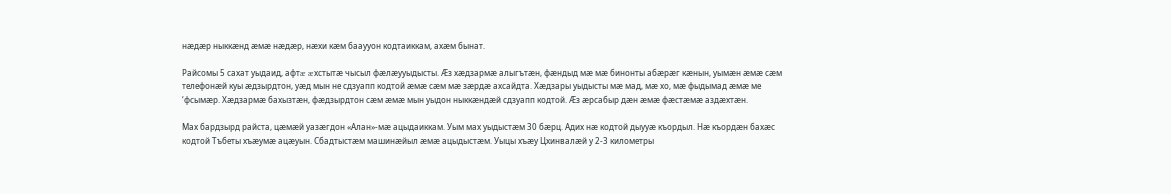нæдæр ныккæнд æмæ нæдæр, нæхи кæм бааууон кодтаиккам, ахæм бынат.

Райсомы 5 сахат уыдаид, афтæ æхстытæ чысыл фæлæууыдысты. Æз хæдзармæ алыгътæн, фæндыд мæ мæ бинонты абæрæг кæнын, уымæн æмæ сæм телефонæй куы æдзырдтон, уæд мын не сдзуапп кодтой æмæ сæм мæ зæрдæ ахсайдта. Хæдзары уыдысты мæ мад, мæ хо, мæ фыдымад æмæ ме ‘фсымæр. Хæдзармæ бахызтæн, фæдзырдтон сæм æмæ мын уыдон ныккæндæй сдзуапп кодтой. Æз æрсабыр дæн æмæ фæстæмæ аздæхтæн.

Мах бардзырд райста, цæмæй уазæгдон «Алан»-мæ ацыдаиккам. Уым мах уыдыстæм 30 бæрц. Адих нæ кодтой дыууæ къордыл. Нæ къордæн бахæс кодтой Тъбеты хъæумæ ацæуын. Сбадтыстæм машинæйыл æмæ ацыдыстæм. Уыцы хъæу Цхинвалæй у 2-3 километры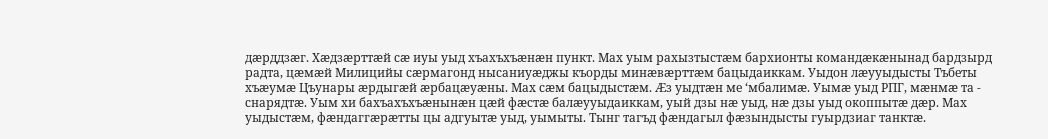дæрддзæг. Хæдзæрттæй сæ иуы уыд хъахъхъæнæн пункт. Мах уым рахызтыстæм бархионты командæкæнынад бардзырд радта, цæмæй Милицийы сæрмагонд нысаниуæджы къорды минæвæрттæм бацыдаиккам. Уыдон лæууыдысты Тъбеты хъæумæ Цъунары æрдыгæй æрбацæуæны. Мах сæм бацыдыстæм. Æз уыдтæн ме ‘мбалимæ. Уымæ уыд РПГ, мæнмæ та - снарядтæ. Уым хи бахъахъхъæнынæн цæй фæстæ балæууыдаиккам, уый дзы нæ уыд, нæ дзы уыд окоппытæ дæр. Мах уыдыстæм, фæндаггæрæтты цы адгуытæ уыд, уымыты. Тынг тагъд фæндагыл фæзындысты гуырдзиаг танктæ.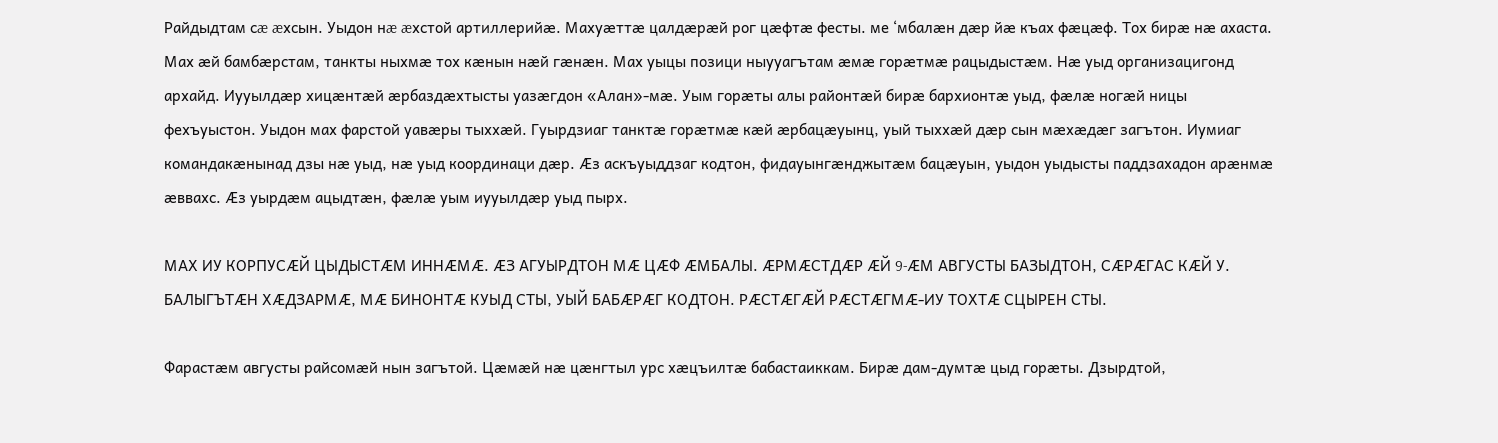Райдыдтам сæ æхсын. Уыдон нæ æхстой артиллерийæ. Махуæттæ цалдæрæй рог цæфтæ фесты. ме ‘мбалæн дæр йæ къах фæцæф. Тох бирæ нæ ахаста. Мах æй бамбæрстам, танкты ныхмæ тох кæнын нæй гæнæн. Мах уыцы позици ныууагътам æмæ горæтмæ рацыдыстæм. Нæ уыд организацигонд архайд. Иууылдæр хицæнтæй æрбаздæхтысты уазæгдон «Алан»-мæ. Уым горæты алы районтæй бирæ бархионтæ уыд, фæлæ ногæй ницы фехъуыстон. Уыдон мах фарстой уавæры тыххæй. Гуырдзиаг танктæ горæтмæ кæй æрбацæуынц, уый тыххæй дæр сын мæхæдæг загътон. Иумиаг командакæнынад дзы нæ уыд, нæ уыд координаци дæр. Æз аскъуыддзаг кодтон, фидауынгæнджытæм бацæуын, уыдон уыдысты паддзахадон арæнмæ æввахс. Æз уырдæм ацыдтæн, фæлæ уым иууылдæр уыд пырх.

МАХ ИУ КОРПУСÆЙ ЦЫДЫСТÆМ ИННÆМÆ. ÆЗ АГУЫРДТОН МÆ ЦÆФ ÆМБАЛЫ. ÆРМÆСТДÆР ÆЙ 9-ÆМ АВГУСТЫ БАЗЫДТОН, СÆРÆГАС КÆЙ У. БАЛЫГЪТÆН ХÆДЗАРМÆ, МÆ БИНОНТÆ КУЫД СТЫ, УЫЙ БАБÆРÆГ КОДТОН. РÆСТÆГÆЙ РÆСТÆГМÆ-ИУ ТОХТÆ СЦЫРЕН СТЫ.

Фарастæм августы райсомæй нын загътой. Цæмæй нæ цæнгтыл урс хæцъилтæ бабастаиккам. Бирæ дам-думтæ цыд горæты. Дзырдтой,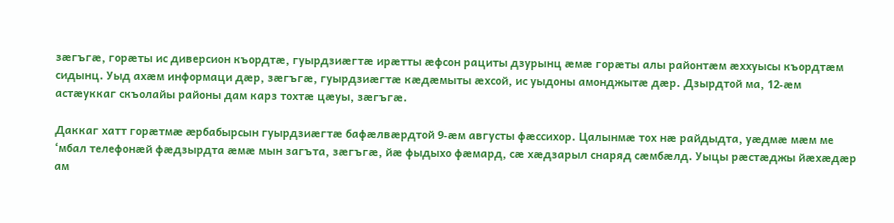зæгъгæ, горæты ис диверсион къордтæ, гуырдзиæгтæ ирæтты æфсон рациты дзурынц æмæ горæты алы районтæм æххуысы къордтæм сидынц. Уыд ахæм информаци дæр, зæгъгæ, гуырдзиæгтæ кæдæмыты æхсой, ис уыдоны амонджытæ дæр. Дзырдтой ма, 12-æм астæуккаг скъолайы районы дам карз тохтæ цæуы, зæгъгæ.

Даккаг хатт горæтмæ æрбабырсын гуырдзиæгтæ бафæлвæрдтой 9-æм августы фæссихор. Цалынмæ тох нæ райдыдта, уæдмæ мæм ме ‘мбал телефонæй фæдзырдта æмæ мын загъта, зæгъгæ, йæ фыдыхо фæмард, сæ хæдзарыл снаряд сæмбæлд. Уыцы рæстæджы йæхæдæр ам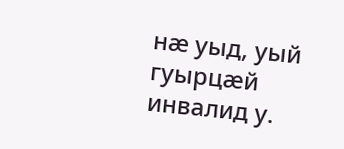нæ уыд, уый гуырцæй инвалид у.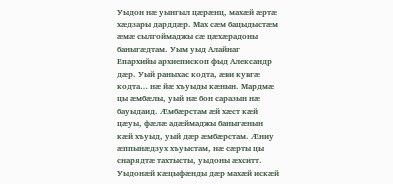Уыдон нæ уынгыл цæрæнц, махæй æртæ хæдзары дарддæр. Мах сæм бацыдыстæм æмæ сылгоймаджы сæ цæхæрадоны баныгæдтам. Уым уыд Алайнаг Епархийы архиепископ фыд Александр дæр. Уый раныхас кодта, æви кувгæ кодта… нæ йæ хъуыды кæнын. Мардмæ цы æмбæлы, уый нæ бон саразын нæ бауыдаид. Æмбæрстам æй хæст кæй цæуы, фæлæ адæймаджы баныгæнын кæй хъуыд, уый дæр æмбæрстам. Æниу æппынæдзух хъуыстам, нæ сæрты цы снарядтæ тахтысты, уыдоны æхситт. Уыдонæй кæцыфæнды дæр махæй искæй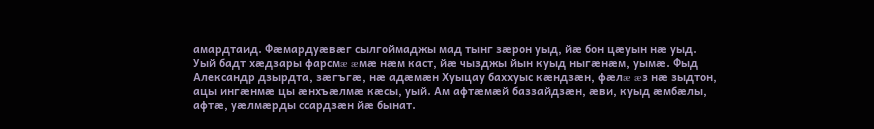амардтаид. Фæмардуæвæг сылгоймаджы мад тынг зæрон уыд, йæ бон цæуын нæ уыд. Уый бадт хæдзары фарсмæ æмæ нæм каст, йæ чызджы йын куыд ныгæнæм, уымæ. Фыд Александр дзырдта, зæгъгæ, нæ адæмæн Хуыцау баххуыс кæндзæн, фæлæ æз нæ зыдтон, ацы ингæнмæ цы æнхъæлмæ кæсы, уый. Ам афтæмæй баззайдзæн, æви, куыд æмбæлы, афтæ, уæлмæрды ссардзæн йæ бынат.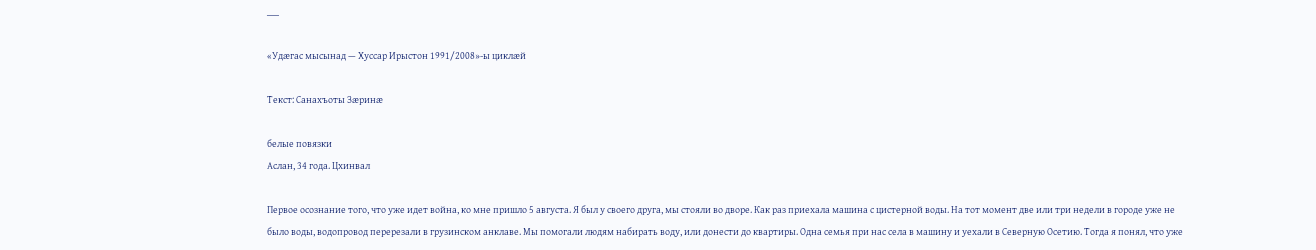___

«Удæгас мысынад — Хуссар Ирыстон 1991/2008»-ы циклæй

Текст: Санахъоты Зæринæ

белые повязки
Аслан, 34 года. Цхинвал

Первое осознание того, что уже идет война, ко мне пришло 5 августа. Я был у своего друга, мы стояли во дворе. Как раз приехала машина с цистерной воды. На тот момент две или три недели в городе уже не было воды, водопровод перерезали в грузинском анклаве. Мы помогали людям набирать воду, или донести до квартиры. Одна семья при нас села в машину и уехали в Северную Осетию. Тогда я понял, что уже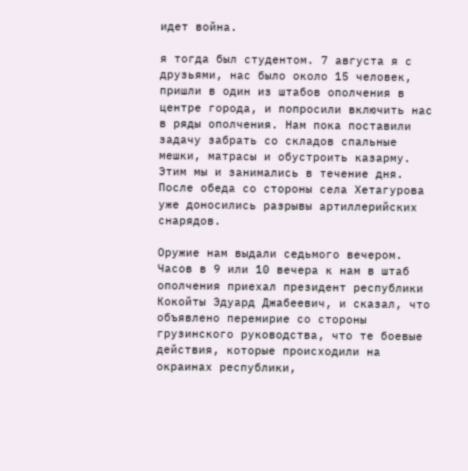идет война.

я тогда был студентом. 7 августа я с друзьями, нас было около 15 человек, пришли в один из штабов ополчения в центре города, и попросили включить нас в ряды ополчения. Нам пока поставили задачу забрать со складов спальные мешки, матрасы и обустроить казарму. Этим мы и занимались в течение дня. После обеда со стороны села Хетагурова уже доносились разрывы артиллерийских снарядов.

Оружие нам выдали седьмого вечером. Часов в 9 или 10 вечера к нам в штаб ополчения приехал президент республики Кокойты Эдуард Джабеевич, и сказал, что объявлено перемирие со стороны грузинского руководства, что те боевые действия, которые происходили на окраинах республики,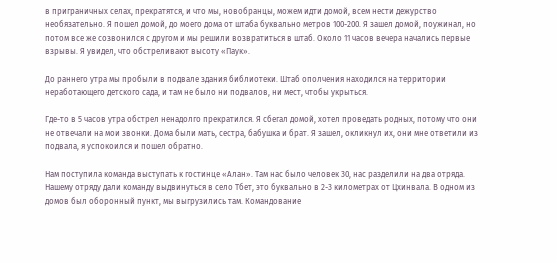в приграничных селах, прекратятся, и что мы, новобранцы, можем идти домой, всем нести дежурство необязательно. Я пошел домой, до моего дома от штаба буквально метров 100-200. Я зашел домой, поужинал, но потом все же созвонился с другом и мы решили возвратиться в штаб. Около 11 часов вечера начались первые взрывы. Я увидел, что обстреливают высоту «Паук».

До раннего утра мы пробыли в подвале здания библиотеки. Штаб ополчения находился на территории неработающего детского сада, и там не было ни подвалов, ни мест, чтобы укрыться.

Где-то в 5 часов утра обстрел ненадолго прекратился. Я сбегал домой, хотел проведать родных, потому что они не отвечали на мои звонки. Дома были мать, сестра, бабушка и брат. Я зашел, окликнул их, они мне ответили из подвала, я успокоился и пошел обратно.

Нам поступила команда выступать к гостинце «Алан». Там нас было человек 30, нас разделили на два отряда. Нашему отряду дали команду выдвинуться в село Тбет, это буквально в 2-3 километрах от Цхинвала. В одном из домов был оборонный пункт, мы выгрузились там. Командование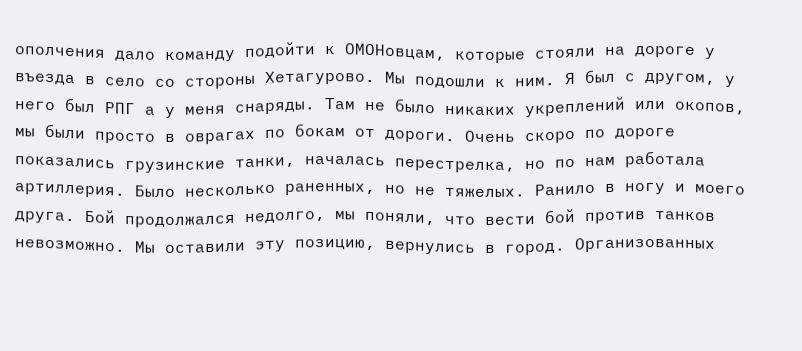ополчения дало команду подойти к ОМОНовцам, которые стояли на дороге у въезда в село со стороны Хетагурово. Мы подошли к ним. Я был с другом, у него был РПГ а у меня снаряды. Там не было никаких укреплений или окопов, мы были просто в оврагах по бокам от дороги. Очень скоро по дороге показались грузинские танки, началась перестрелка, но по нам работала артиллерия. Было несколько раненных, но не тяжелых. Ранило в ногу и моего друга. Бой продолжался недолго, мы поняли, что вести бой против танков невозможно. Мы оставили эту позицию, вернулись в город. Организованных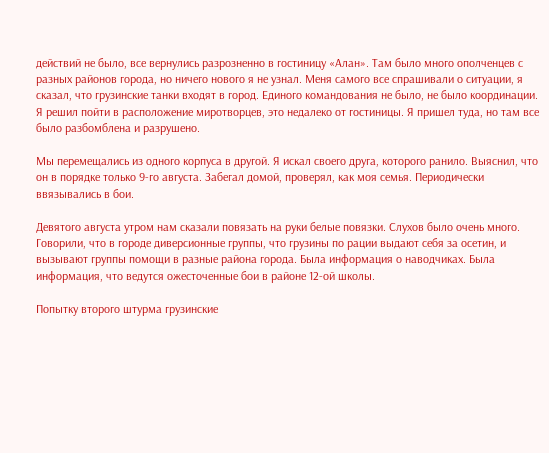действий не было, все вернулись разрозненно в гостиницу «Алан». Там было много ополченцев с разных районов города, но ничего нового я не узнал. Меня самого все спрашивали о ситуации, я сказал, что грузинские танки входят в город. Единого командования не было, не было координации. Я решил пойти в расположение миротворцев, это недалеко от гостиницы. Я пришел туда, но там все было разбомблена и разрушено.

Мы перемещались из одного корпуса в другой. Я искал своего друга, которого ранило. Выяснил, что он в порядке только 9-го августа. Забегал домой, проверял, как моя семья. Периодически ввязывались в бои.

Девятого августа утром нам сказали повязать на руки белые повязки. Слухов было очень много. Говорили, что в городе диверсионные группы, что грузины по рации выдают себя за осетин, и вызывают группы помощи в разные района города. Была информация о наводчиках. Была информация, что ведутся ожесточенные бои в районе 12-ой школы.

Попытку второго штурма грузинские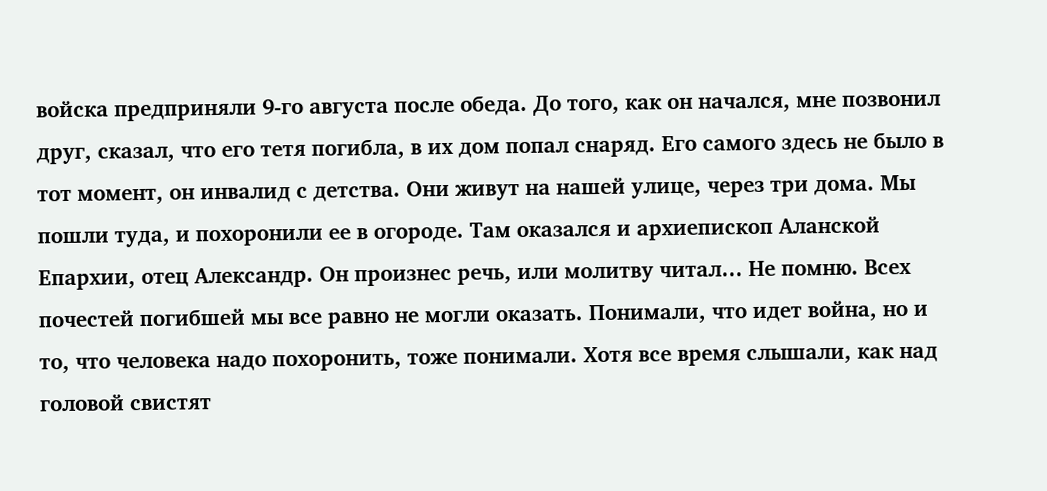войска предприняли 9-го августа после обеда. До того, как он начался, мне позвонил друг, сказал, что его тетя погибла, в их дом попал снаряд. Его самого здесь не было в тот момент, он инвалид с детства. Они живут на нашей улице, через три дома. Мы пошли туда, и похоронили ее в огороде. Там оказался и архиепископ Аланской Епархии, отец Александр. Он произнес речь, или молитву читал… Не помню. Всех почестей погибшей мы все равно не могли оказать. Понимали, что идет война, но и то, что человека надо похоронить, тоже понимали. Хотя все время слышали, как над головой свистят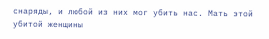снаряды, и любой из них мог убить нас. Мать этой убитой женщины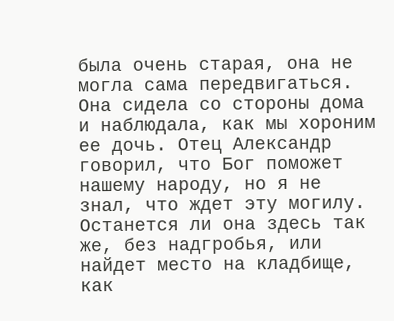была очень старая, она не могла сама передвигаться. Она сидела со стороны дома и наблюдала, как мы хороним ее дочь. Отец Александр говорил, что Бог поможет нашему народу, но я не знал, что ждет эту могилу. Останется ли она здесь так же, без надгробья, или найдет место на кладбище, как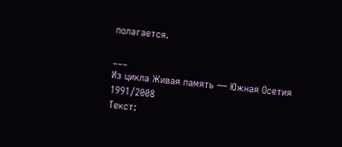полагается.

___
Из цикла Живая память — Южная Осетия 1991/2008
Текст: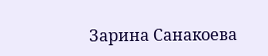Зарина Санакоева